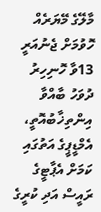މާލޭގެ މޭޔަރެއް ހޮވުމަށް ޖެނުއަރީ 13ވާ ހޮނިހިރު ދުވަހު ބާއްވާ އިންތިޚާބުއޮތީ، އެމްޑީޕީގެ އަތުގައި ކަމަށް އެޕާޓީގެ ރައީސް އަދި ކުރީގެ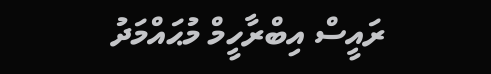ރައީސް އިބްރާހީމް މުޙައްމަދު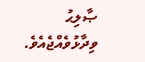ޞާލިޙު ވިދާޅުވެއްޖެއެވެ.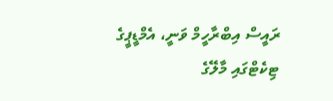ރައީސް އިބްރާހީމް ވަނީ، އެމްޑީޕީގެ ޓިކެޓްގައި މާލޭގެ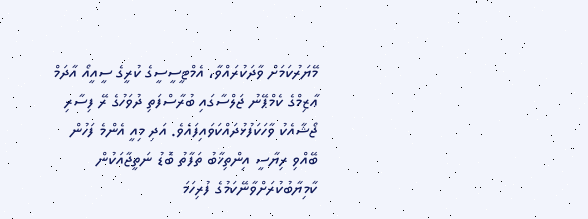މޭޔަރުކަމަށް ވާދަކުރައްވާ، އެމްޓީސީސީގެ ކުރީގެ ސީއީއޯ އާދަމް ޢާޒިމްގެ ކެމްޕޭނު ޖަލްސާގައި ބުރާސްފަތި ދުވަހުގެ ރޭ ފިސާރި ޖޯޝާއެކު ވާހަކަފުޅުދައްކަވައިފައެވެ. އަދި މިއީ އެންމެ ފަހުން ބޭއްވި ރިޔާސީ އިންތިޚާބު ތަފާތު ބޮޑު ނަތީޖާއަކުން ކާމިޔާބުކުރަށްވާނޭކަމުގެ ފުރިހަމަ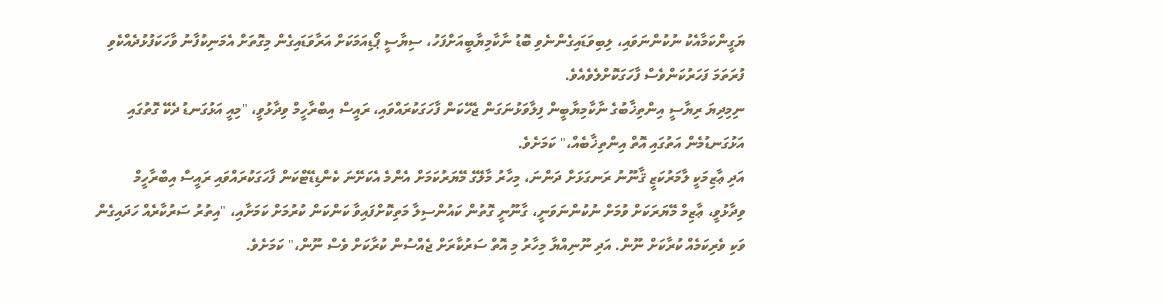ޔަގީންކަމާއެކު ނުކުންނަވައި، ލިބިވަޑައިގެންނެވި ބޮޑު ނާކާމިޔާބީއަށްފަހު، ސިޔާސީ ޕޯޑިއަމަކަށް އަރާވަޑައިގެން މިގޮތަށް އެމަނިކުފާނު ވާހަކަފުޅުދެއްކެވި ފުރަތަމަ ފަހަރުކަންވެސް ފާހަގަކޮށްލެވެއެވެ.
ނިމިދިޔަ ރިޔާސީ އިންތިޚާބުގެ ނާކާމިޔާބީން ފިލާވަޅުނަގަން ޖެހޭކަން ފާހަގަކުރައްވައި، ރައީސް އިބްރާހީމް ވިދާޅުވީ، "މިއީ އަޅުގަނޑު ދެކޭ ގޮތުގައި އަޅުގަނޑުމެން އަތުގައި އޮތް އިންތިޚާބެއް،" ކަމަށެވެ.
އަދި ޢާޒިމަކީ ލާމަރުކަޒީ ޤާނޫނު ރަނގަޅަށް ދަންނަ، މިހާރު މާލޭގެ މޭޔަރުކަމަށް އެންމެ އެކަށޭނަ ކެންޑިޑޭޓްކަން ފާހަގަކުރައްވައި ރައީސް އިބްރާހީމް ވިދާޅުވީ، ޢާޒިމް މޭޔަރަކަށް ވުމަށް ނުކުންނަވަނީ، ގާނޫނީ ގޮތުން ކައުންސިލާ މަތިކޮށްފައިވާ ކަންކަން ކުރުމަށް ކަމަށާއި، "އިތުރު ސަރުކާރެއް ހަދައިގެން ވަކި ވެރިކަމެއް ކުރާކަށް ނޫން. އަދި ނޫނިއްޔާ މިހާރު މި އޮތް ސަރުކާރަށް ޖެއްސުން ކުރާކަށް ވެސް ނޫން،" ކަމަށެވެ.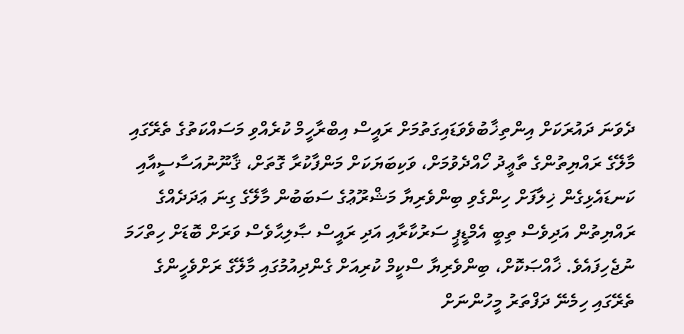ދެވަނަ ދައުރަކަށް އިންތިޚާބުވެވަޑައިގަތުމަށް ރައީސް އިބްރާހީމް ކުރެއްވި މަސައްކަތުގެ ތެރޭގައި މާލޭގެ ރައްޔިތުންގެ ތާޢީދު ހޯއްދެވުމަށް، ވަކިބަޔަކަށް މަންފާކުރާ ގޮތަށް، ޤާނޫނުއަސާސީއާއި ކަނޑައެޅިގެން ޚިލާފަށް ހިންގެވި ބިންވެރިޔާ މަޝްރޫޢުގެ ސަބަބުން މާލޭގެ ގިނަ ޢަދަދެއްގެ ރައްޔިތުން އަދިވެސް ތިބީ އެމްޑީޕީ ސަރުކާރާއި އަދި ރައީސް ޞާލިޙާވެސް ވަރަށް ބޮޑަށް ހިތްހަމަ ނުޖެހިފައެވެ. ޚާއްޞަކޮށް، ބިންވެރިޔާ ސްކީމް ކުރިއަށް ގެންދިއުމުގައި މާލޭގެ ރަށްވެހީންގެ ތެރޭގައި ހިމެނޭ ދަފްތަރު މީހުންނަށް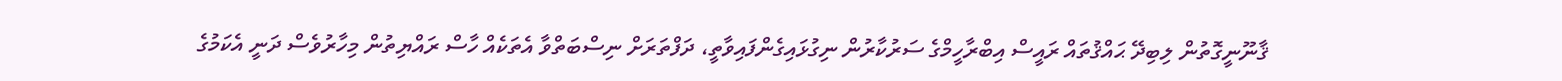ޤާނޫނީގޮތުން ލިބިދޭ ޙައްޤުތައް ރައީސް އިބްރާހީމްގެ ސަރުކާރުން ނިގުޅައިގެންފައިވާތީ، ދަފްތަރަށް ނިސްބަތްވާ އެތަކެއް ހާސް ރައްޔިތުން މިހާރުވެސް ދަނީ އެކަމުގެ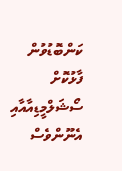ކަންބޮޑުވުން ފާޅުކޮށް ސޯޝަލްމީޑިއާއާއި އެނޫންވެސް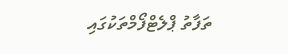ތަފާތު ޕްލެޓްފޯމްތަކުގައި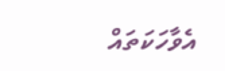އެވާހަކަތައް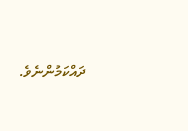ދައްކަމުންނެވެ.